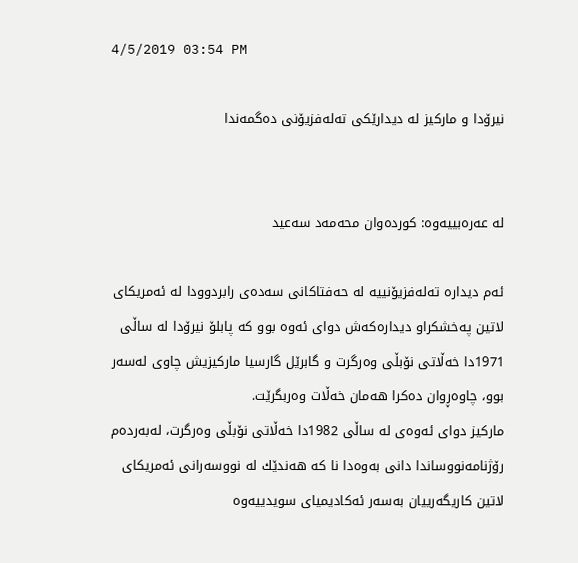4/5/2019 03:54 PM

نیرۆدا‌ و ماركیز له‌ دیدارێكی‌ ته‌له‌فزیۆنی‌ ده‌گمه‌ندا


له‌ عه‌ره‌بییه‌وه‌: كورده‌وان محه‌مه‌د سه‌عید

ئه‌م دیداره‌ ته‌له‌فزیۆنییه‌ له‌ حه‌فتاكانی‌ سه‌ده‌ی‌ رابردوودا له‌ ئه‌مریكای‌ لاتین په‌خشكرا‌و دیداره‌كه‌ش دوای‌ ئه‌وه‌ بوو كه‌ پابلۆ نیرۆدا له‌ ساڵی‌ 1971دا خه‌ڵاتی‌ نۆبڵی‌ وه‌رگرت ‌و گابرێل گارسیا ماركیزیش چاوی‌ له‌سه‌ر بوو، چاوه‌ڕوان ده‌كرا هه‌مان خه‌ڵات وه‌ربگرێت.
ماركیز دوای‌ ئه‌وه‌ی‌ له‌ ساڵی‌ 1982دا خه‌ڵاتی‌ نۆبڵی‌ وه‌رگرت، له‌به‌رده‌م رۆژنامه‌نووساندا دانی‌ به‌وه‌دا نا كه‌ هه‌ندێك له‌ نووسه‌رانی‌ ئه‌مریكای‌ لاتین كاریگه‌رییان به‌سه‌ر ئه‌كادیمیای‌ سویدییه‌وه‌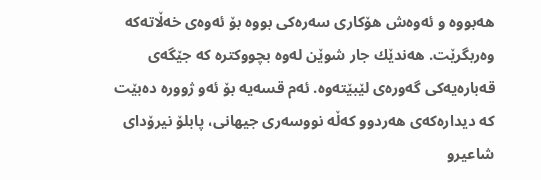هه‌بووه‌ ‌و ئه‌وه‌ش هۆكاری‌ سه‌ره‌كی‌ بووه‌ بۆ ئه‌وه‌ی‌ خه‌ڵاته‌كه‌ وه‌ربگرێت. هه‌ندێك جار شوێن له‌وه‌ بچووكتره‌ كه‌ جێگه‌ی‌ قه‌باره‌یه‌كی‌ گه‌وره‌ی‌ لێبێته‌وه‌. ئه‌م قسه‌یه‌ بۆ ئه‌و ژووره‌ ده‌بێت كه‌ دیداره‌كه‌ی‌ هه‌ردوو كه‌ڵه‌ نووسه‌ری‌ جیهانی‌، پابلۆ نیرۆدای‌ شاعیر‌و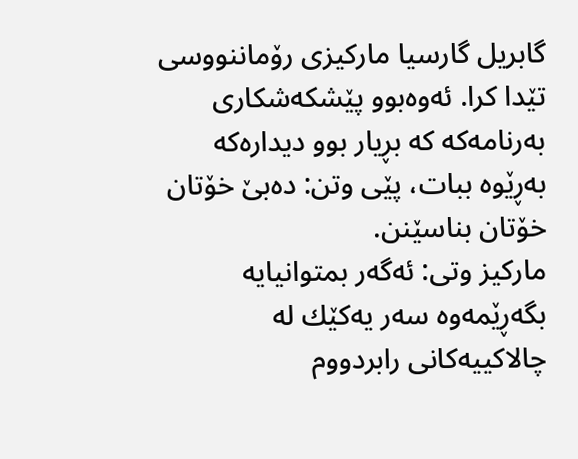گابریل گارسیا ماركیزی‌ رۆماننووسی‌ تێدا كرا. ئه‌وه‌بوو پێشكه‌شكاری‌ به‌رنامه‌كه‌ كه‌ بڕیار بوو دیداره‌كه‌ به‌ڕێوه‌ ببات، پێی‌ وتن: ده‌بێ خۆتان خۆتان بناسێنن.
ماركیز وتی‌: ئه‌گه‌ر بمتوانیایه‌ بگه‌ڕێمه‌وه‌ سه‌ر یه‌كێك له‌ چالاكییه‌كانی‌ رابردووم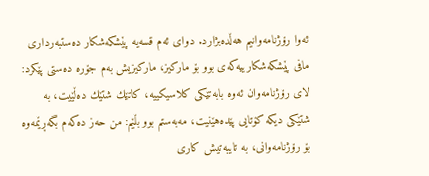ئه‌وا رۆژنامه‌وانیم هه‌ڵده‌بژارد. دوای‌ ئه‌م قسه‌یه‌ پێشكه‌شكار ده‌ستبه‌رداری‌ مافی‌ پێشكه‌شكارییه‌كه‌ی‌ بوو بۆ ماركیز، ماركیزیش به‌م جۆره‌ ده‌ستی‌ پێكرد: لای‌ رۆژنامه‌وان ئه‌وه‌ بابه‌تێكی‌ كلاسیكییه‌، كاتێك شتێك ده‌ڵێیت، به‌ شتێكی‌ دیكه‌ كۆتایی پێده‌هێنیت، مه‌به‌ستم بوو بڵێم: من حه‌ز ده‌كه‌م بگه‌ڕێمه‌وه‌ بۆ رۆژنامه‌وانی‌، به‌ تایبه‌تیش كاری‌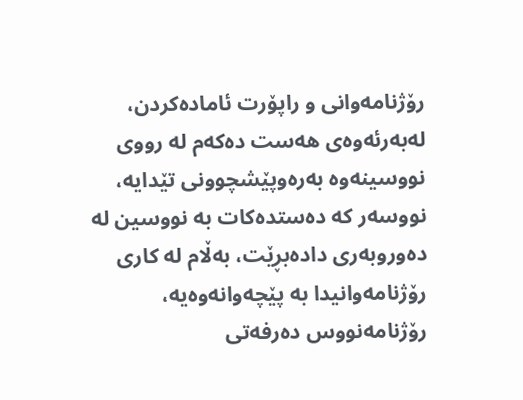رۆژنامه‌وانی‌ ‌و راپۆرت ئاماده‌كردن، له‌به‌رئه‌وه‌ی‌ هه‌ست ده‌كه‌م له‌ رووی‌ نووسینه‌وه‌ به‌ره‌وپێشچوونی‌ تێدایه‌، نووسه‌ر كه‌ ده‌ستده‌كات به‌ نووسین له‌ ده‌وروبه‌ری‌ داده‌بڕێت، به‌ڵام له‌ كاری‌ رۆژنامه‌وانیدا به‌ پێچه‌وانه‌وه‌یه‌، رۆژنامه‌نووس ده‌رفه‌تی‌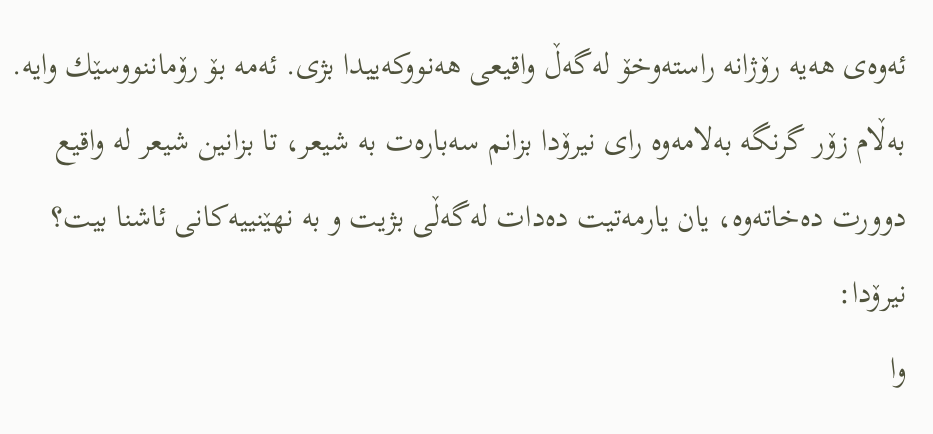ئه‌وه‌ی‌ هه‌یه‌ رۆژانه‌ راسته‌وخۆ له‌گه‌ڵ واقیعی‌ هه‌نووكه‌ییدا بژی‌. ئه‌مه‌ بۆ رۆماننووسێك وایه‌. به‌ڵام زۆر گرنگه‌ به‌لامه‌وه‌ رای‌ نیرۆدا بزانم سه‌باره‌ت به‌ شیعر، تا بزانین شیعر له‌ واقیع دوورت ده‌خاته‌وه‌، یان یارمه‌تیت ده‌دات له‌گه‌ڵی‌ بژیت ‌و به‌ نهێنییه‌كانی‌ ئاشنا بیت؟
نیرۆدا:
وا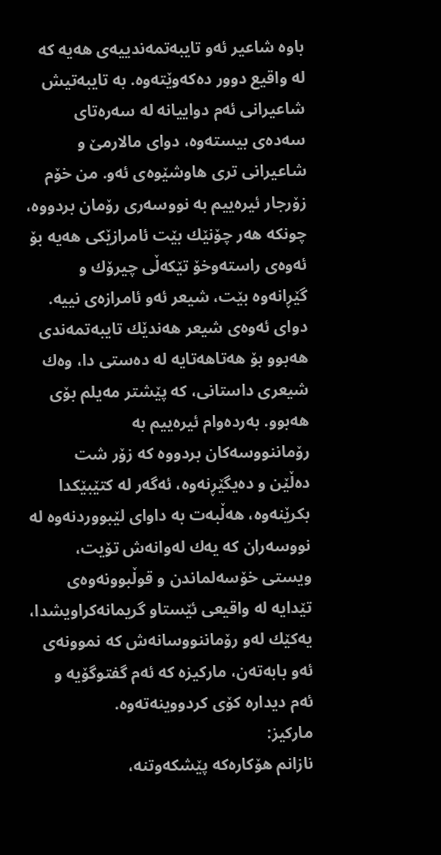باوه‌ شاعیر ئه‌و تایبه‌تمه‌ندییه‌ی‌ هه‌یه‌ كه‌ له‌ واقیع دوور ده‌كه‌وێته‌وه‌. به‌ تایبه‌تیش شاعیرانی‌ ئه‌م دواییانه‌ له‌ سه‌ره‌تای‌ سه‌ده‌ی‌ بیسته‌وه‌، دوای‌ مالارمێ ‌و شاعیرانی‌ تری‌ هاوشێوه‌ی‌ ئه‌و. من خۆم زۆرجار ئیره‌ییم به‌ نووسه‌ری‌ رۆمان بردووه‌، چونكه‌ هه‌ر چۆنێك بێت ئامرازێكی‌ هه‌یه‌ بۆ ئه‌وه‌ی‌ راسته‌وخۆ تێكه‌ڵی‌ چیرۆك ‌و گێڕانه‌وه‌ بێت، شیعر ئه‌و ئامرازه‌ی‌ نییه‌. دوای‌ ئه‌وه‌ی‌ شیعر هه‌ندێك تایبه‌تمه‌ندی‌ هه‌بوو بۆ هه‌تاهه‌تایه‌ له‌ ده‌ستی‌ دا، وه‌ك شیعری‌ داستانی‌، كه‌ پێشتر مه‌یلم بۆی‌ هه‌بوو. به‌رده‌وام ئیره‌ییم به‌ رۆماننووسه‌كان بردووه‌ كه‌ زۆر شت ده‌ڵێن ‌و ده‌یگێڕنه‌وه‌، ئه‌گه‌ر له‌ كتێبێكدا بكرێنه‌وه‌، هه‌ڵبه‌ت به‌ داوای‌ لێبووردنه‌وه‌ له‌ نووسه‌ران كه‌ یه‌ك له‌وانه‌ش تۆیت، ویستی‌ خۆسه‌لماندن ‌و قوڵبوونه‌وه‌ی‌ تێدایه‌ له‌ واقیعی‌ ئێستا‌و گریمانه‌كراویشدا، یه‌كێك له‌و رۆماننووسانه‌ش كه‌ نموونه‌ی‌ ئه‌و بابه‌ته‌ن، ماركیزه‌ كه‌ ئه‌م گفتوگۆیه‌ ‌و ئه‌م دیداره‌ كۆی‌ كردووینه‌ته‌وه‌.
ماركیز:
نازانم هۆكاره‌كه‌ پێشكه‌وتنه‌،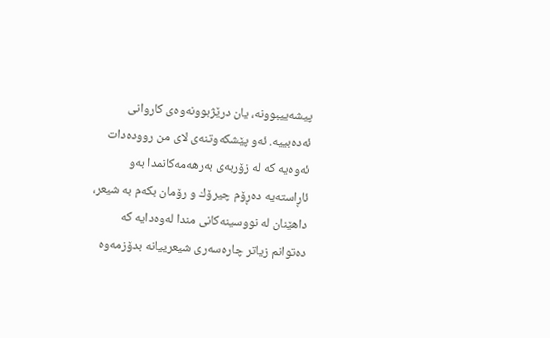پیشه‌ییبوونه‌، یان درێژبوونه‌وه‌ی‌ كاروانی‌ ئه‌ده‌بییه‌. ئه‌و پێشكه‌وتنه‌ی‌ لای‌ من رووده‌دات ئه‌وه‌یه‌ كه‌ له‌ زۆربه‌ی‌ به‌رهه‌مه‌كانمدا به‌و ئاڕاسته‌یه‌ ده‌ڕۆم چیرۆك ‌و رۆمان بكه‌م به‌ شیعر، داهێنان له‌ نووسینه‌كانی‌ مندا له‌وه‌دایه‌ كه‌ ده‌توانم زیاتر چاره‌سه‌ری‌ شیعرییانه‌ بدۆزمه‌وه‌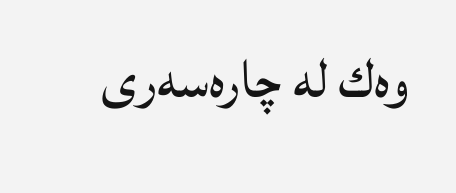وه‌ك له‌ چاره‌سه‌ری‌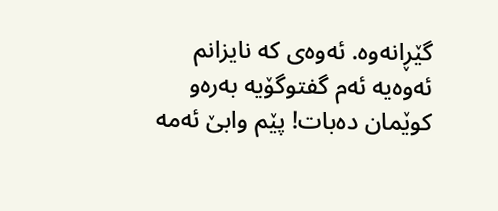گێڕانه‌وه‌. ئه‌وه‌ی‌ كه‌ نایزانم ئه‌وه‌یه‌ ئه‌م گفتوگۆیه‌ به‌ره‌و كوێمان ده‌بات! پێم وابێ ئه‌مه‌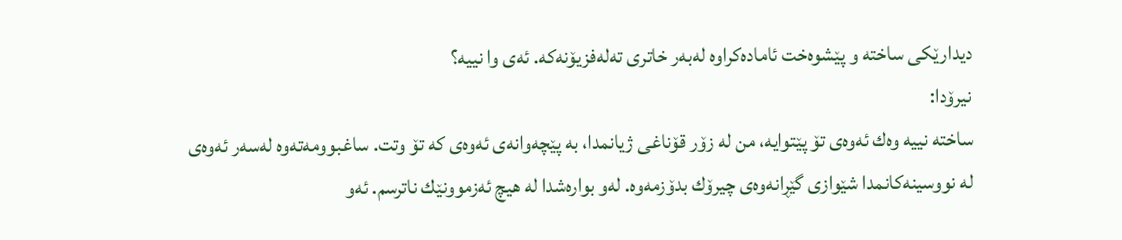دیدارێكی‌ ساخته‌ ‌و پێشوه‌خت ئاماده‌كراوه‌ له‌به‌ر خاتری‌ ته‌له‌فزیۆنه‌كه‌. ئه‌ی‌ وا نییه‌؟
نیرۆدا:
ساخته‌ نییه‌ وه‌ك ئه‌وه‌ی‌ تۆ پێتوایه‌، من له‌ زۆر قۆناغی‌ ژیانمدا، به‌ پێچه‌وانه‌ی‌ ئه‌وه‌ی‌ كه‌ تۆ وتت. ساغبوومه‌ته‌وه‌ له‌سه‌ر ئه‌وه‌ی‌ له‌ نووسینه‌كانمدا شێوازی‌ گێڕانه‌وه‌ی‌ چیرۆك بدۆزمه‌وه‌. له‌و بواره‌شدا له‌ هیچ ئه‌زموونێك ناترسم. ئه‌و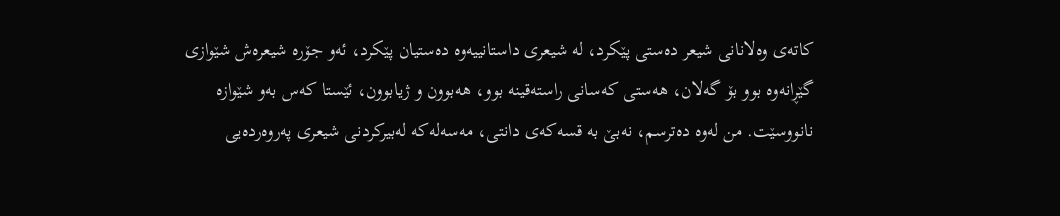كاته‌ی‌ وه‌لانانی‌ شیعر ده‌ستی‌ پێكرد، له‌ شیعری‌ داستانییه‌وه‌ ده‌ستیان پێكرد، ئه‌و جۆره‌ شیعره‌ش شێوازی‌ گێڕانه‌وه‌ بوو بۆ گه‌لان، هه‌ستی‌ كه‌سانی‌ راسته‌قینه‌ بوو، هه‌بوون ‌و ژیابوون، ئێستا كه‌س به‌و شێوازه‌ نانووسێت. من له‌وه‌ ده‌ترسم، نه‌بێ به‌ قسه‌كه‌ی‌ دانتی‌، مه‌سه‌له‌كه‌ له‌بیركردنی‌ شیعری‌ په‌روه‌رده‌یی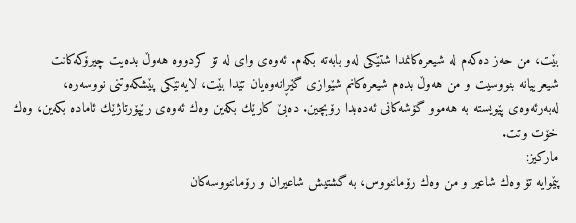بێت، من حه‌ز ده‌كه‌م له‌ شیعره‌كانمدا شتێكی‌ له‌و بابه‌ته‌ بكه‌م. ئه‌وه‌ی‌ وای‌ له‌ تۆ كردووه‌ هه‌وڵ بده‌یت چیرۆكه‌كانت شیعرییانه‌ بنووسیت ‌و من هه‌وڵ بده‌م شیعره‌كانم شێوازی‌ گێڕانه‌وه‌یان تێدا بێت، لایه‌نێكی‌ پێشكه‌وتنی‌ نووسه‌ره‌، له‌به‌رئه‌وه‌ی‌ پێویسته‌ به‌ هه‌موو گۆشه‌كانی‌ ئه‌ده‌بدا رۆبچین. ده‌بێ كارێك بكه‌ین وه‌ك ئه‌وه‌ی‌ رێپۆرتاژێك ئاماده‌ بكه‌ین، وه‌ك خۆت وتت.
ماركیز:
پێموایه‌ تۆ وه‌ك شاعیر ‌و من وه‌ك رۆماننووس، به‌ گشتیش شاعیران ‌و رۆماننووسه‌كان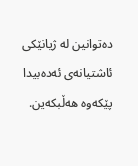ده‌توانین له‌ ژیانێكی‌ ئاشتیانه‌ی‌ ئه‌ده‌بیدا پێكه‌وه‌ هه‌ڵبكه‌ین.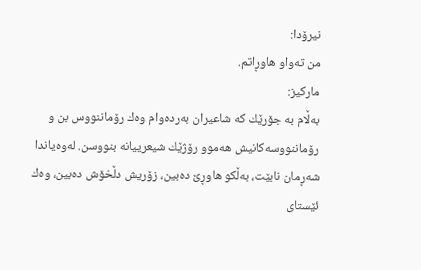نیرۆدا:
من ته‌واو هاوڕاتم.
ماركیز:
به‌ڵام به‌ جۆرێك كه‌ شاعیران به‌رده‌وام وه‌ك رۆماننووس بن ‌و رۆماننووسه‌كانیش هه‌موو رۆژێك شیعرییانه‌ بنووسن. له‌وه‌یاندا شه‌ڕمان نابێت، به‌ڵكو هاوڕێ ده‌بین، زۆریش دڵخۆش ده‌بین، وه‌ك ئێستای‌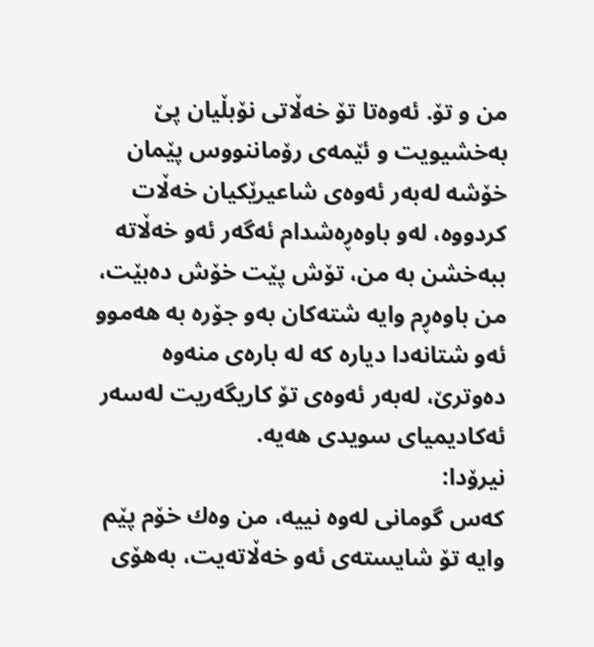من ‌و تۆ. ئه‌وه‌تا تۆ خه‌ڵاتی‌ نۆبڵیان پێ به‌خشیویت ‌و ئێمه‌ی‌ رۆماننووس پێمان خۆشه‌ له‌به‌ر ئه‌وه‌ی‌ شاعیرێكیان خه‌ڵات كردووه‌، له‌و باوه‌ڕه‌شدام ئه‌گه‌ر ئه‌و خه‌ڵاته‌ ببه‌خشن به‌ من، تۆش پێت خۆش ده‌بێت، من باوه‌ڕم وایه‌ شته‌كان به‌و جۆره‌ به‌ هه‌موو ئه‌و شتانه‌دا دیاره‌ كه‌ له‌ باره‌ی‌ منه‌وه‌ ده‌وترێ، له‌به‌ر ئه‌وه‌ی‌ تۆ كاریگه‌ریت له‌سه‌ر ئه‌كادیمیای‌ سویدی‌ هه‌یه‌.
نیرۆدا:
كه‌س گومانی‌ له‌وه‌ نییه‌، من وه‌ك خۆم پێم وایه‌ تۆ شایسته‌ی‌ ئه‌و خه‌ڵاته‌یت، به‌هۆی‌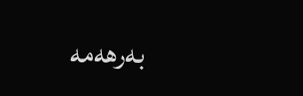به‌رهه‌مه‌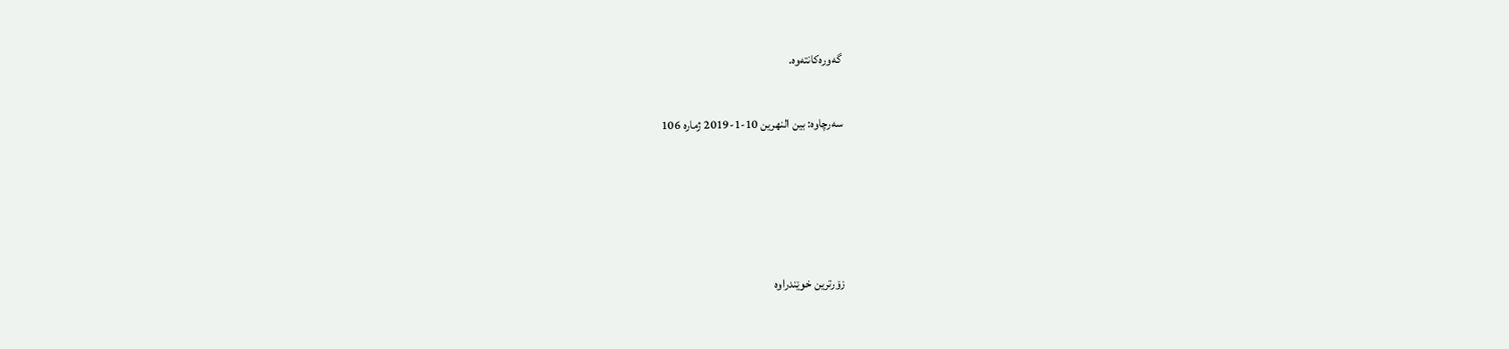گه‌وره‌كانته‌وه‌.

سه‌رچاوه‌: بین النهرین 10-1-2019 ژماره‌ 106




زۆرترین خوێندراوە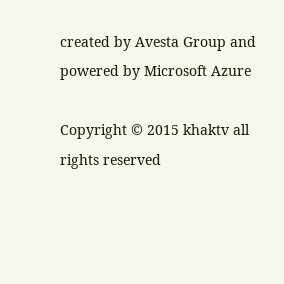created by Avesta Group and powered by Microsoft Azure

Copyright © 2015 khaktv all rights reserved